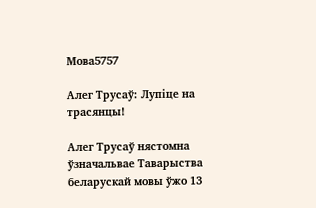Мова5757

Алег Трусаў: Лупіце на трасянцы!

Алег Трусаў нястомна ўзначальвае Таварыства беларускай мовы ўжо 13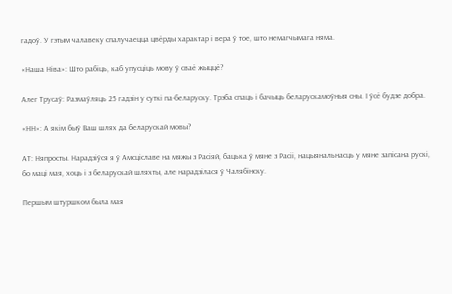гадоў. У гэтым чалавеку спалучаецца цвёрды характар і вера ў тое, што немагчымага няма.

«Наша Ніва»: Што рабіць, каб упусціць мову ў сваё жыццё?

Алег Трусаў: Размаўляць 25 гадзін у суткі па-беларуску. Трэба спаць і бачыць беларускамоўныя сны. І ўсё будзе добра.

«НН»: А якім быў Ваш шлях да беларускай мовы?

АТ: Няпросты. Нарадзіўся я ў Амсціславе на мяжы з Расіяй, бацька ў мяне з Расіі, нацыянальнасць у мяне запісана рускі, бо маці мая, хоць і з беларускай шляхты, але нарадзілася ў Чалябінску.

Першым штуршком была мая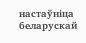настаўніца беларускай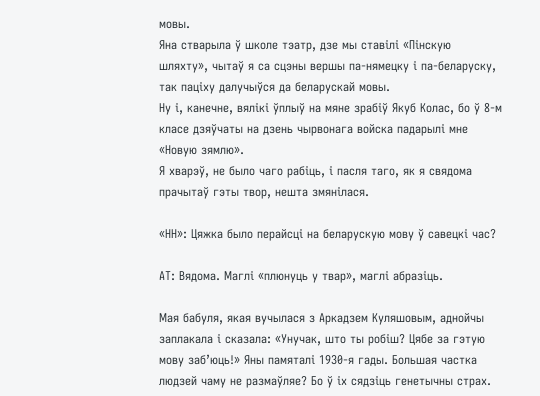мовы.
Яна стварыла ў школе тэатр, дзе мы ставілі «Пінскую шляхту», чытаў я са сцэны вершы па-нямецку і па-беларуску, так паціху далучыўся да беларускай мовы.
Ну і, канечне, вялікі ўплыў на мяне зрабіў Якуб Колас, бо ў 8-м класе дзяўчаты на дзень чырвонага войска падарылі мне «Новую зямлю».
Я хварэў, не было чаго рабіць, і пасля таго, як я свядома прачытаў гэты твор, нешта змянілася.

«НН»: Цяжка было перайсці на беларускую мову ў савецкі час?

АТ: Вядома. Маглі «плюнуць у твар», маглі абразіць.

Мая бабуля, якая вучылася з Аркадзем Куляшовым, аднойчы заплакала і сказала: «Унучак, што ты робіш? Цябе за гэтую мову заб’юць!» Яны памяталі 1930-я гады. Большая частка людзей чаму не размаўляе? Бо ў іх сядзіць генетычны страх.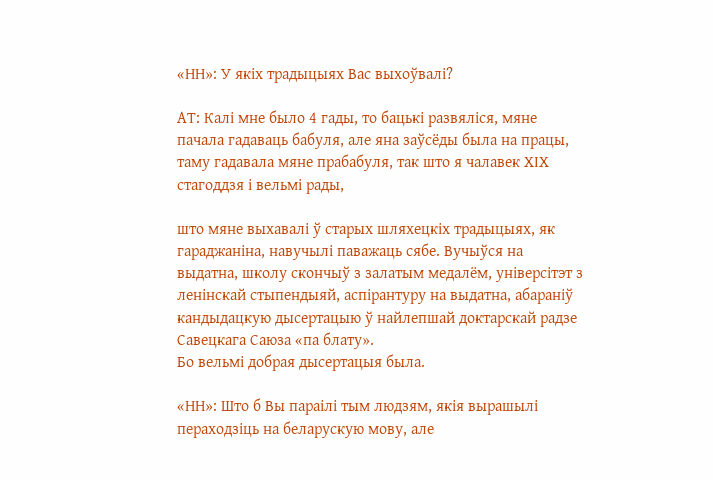«НН»: У якіх традыцыях Вас выхоўвалі?

АТ: Калі мне было 4 гады, то бацькі развяліся, мяне пачала гадаваць бабуля, але яна заўсёды была на працы, таму гадавала мяне прабабуля, так што я чалавек ХІХ стагоддзя і вельмі рады,

што мяне выхавалі ў старых шляхецкіх традыцыях, як гараджаніна, навучылі паважаць сябе. Вучыўся на выдатна, школу скончыў з залатым медалём, універсітэт з ленінскай стыпендыяй, аспірантуру на выдатна, абараніў кандыдацкую дысертацыю ў найлепшай доктарскай радзе Савецкага Саюза «па блату».
Бо вельмі добрая дысертацыя была.

«НН»: Што б Вы параілі тым людзям, якія вырашылі пераходзіць на беларускую мову, але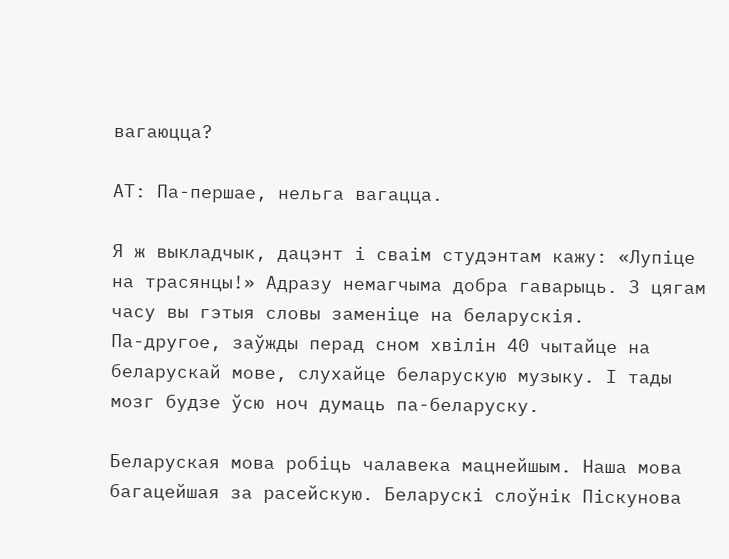вагаюцца?

АТ: Па-першае, нельга вагацца.

Я ж выкладчык, дацэнт і сваім студэнтам кажу: «Лупіце на трасянцы!» Адразу немагчыма добра гаварыць. З цягам часу вы гэтыя словы заменіце на беларускія.
Па-другое, заўжды перад сном хвілін 40 чытайце на беларускай мове, слухайце беларускую музыку. І тады мозг будзе ўсю ноч думаць па-беларуску.

Беларуская мова робіць чалавека мацнейшым. Наша мова багацейшая за расейскую. Беларускі слоўнік Піскунова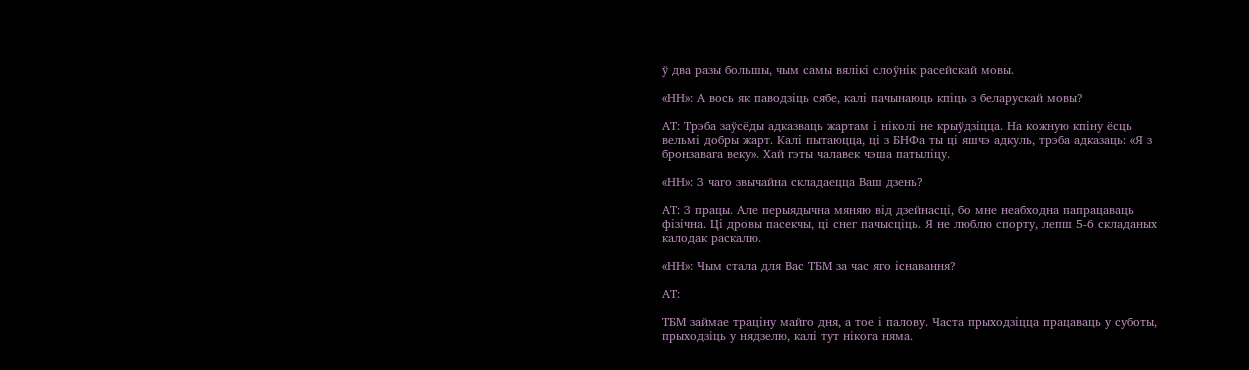ў два разы большы, чым самы вялікі слоўнік расейскай мовы.

«НН»: А вось як паводзіць сябе, калі пачынаюць кпіць з беларускай мовы?

АТ: Трэба заўсёды адказваць жартам і ніколі не крыўдзіцца. На кожную кпіну ёсць вельмі добры жарт. Калі пытаюцца, ці з БНФа ты ці яшчэ адкуль, трэба адказаць: «Я з бронзавага веку». Хай гэты чалавек чэша патыліцу.

«НН»: З чаго звычайна складаецца Ваш дзень?

АТ: З працы. Але перыядычна мяняю від дзейнасці, бо мне неабходна папрацаваць фізічна. Ці дровы пасекчы, ці снег пачысціць. Я не люблю спорту, лепш 5-6 складаных калодак раскалю.

«НН»: Чым стала для Вас ТБМ за час яго існавання?

АТ:

ТБМ займае траціну майго дня, а тое і палову. Часта прыходзіцца працаваць у суботы, прыходзіць у нядзелю, калі тут нікога няма.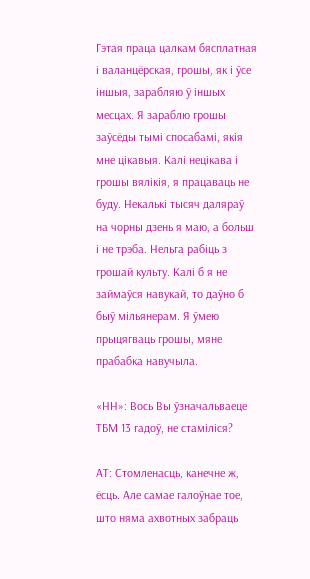Гэтая праца цалкам бясплатная і валанцёрская, грошы, як і ўсе іншыя, зарабляю ў іншых месцах. Я зараблю грошы заўсёды тымі спосабамі, якія мне цікавыя. Калі нецікава і грошы вялікія, я працаваць не буду. Некалькі тысяч даляраў на чорны дзень я маю, а больш і не трэба. Нельга рабіць з грошай культу. Калі б я не займаўся навукай, то даўно б быў мільянерам. Я ўмею прыцягваць грошы, мяне прабабка навучыла.

«НН»: Вось Вы ўзначальваеце ТБМ 13 гадоў, не стаміліся?

АТ: Стомленасць, канечне ж, ёсць. Але самае галоўнае тое, што няма ахвотных забраць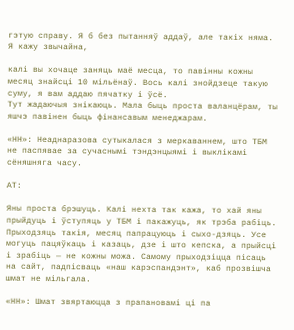гэтую справу. Я б без пытанняў аддаў, але такіх няма. Я кажу звычайна,

калі вы хочаце заняць маё месца, то павінны кожны месяц знайсці 10 мільёнаў. Вось калі знойдзеце такую суму, я вам аддаю пячатку і ўсё.
Тут жадаючыя знікаюць. Мала быць проста валанцёрам, ты яшчэ павінен быць фінансавым менеджарам.

«НН»: Неаднаразова сутыкалася з меркаваннем, што ТБМ не паспявае за сучаснымі тэндэнцыямі і выклікамі сёняшняга часу.

АТ:

Яны проста брэшуць. Калі нехта так кажа, то хай яны прыйдуць і ўступяць у ТБМ і пакажуць, як трэба рабіць.
Прыходзяць такія, месяц папрацуюць і сыхо-дзяць. Усе могуць пацяўкаць і казаць, дзе і што кепска, а прыйсці і зрабіць — не кожны можа. Самому прыходзіцца пісаць на сайт, падпісваць «наш карэспандэнт», каб прозвішча шмат не мільгала.

«НН»: Шмат звяртаюцца з прапановамі ці па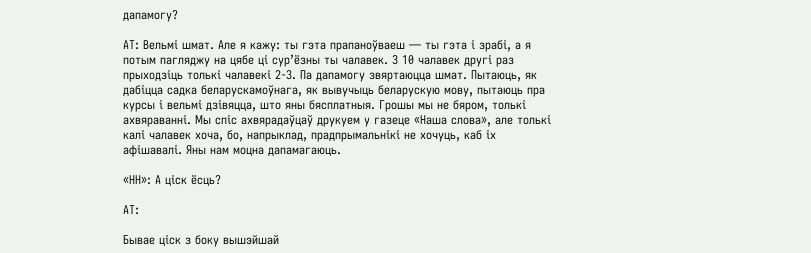дапамогу?

АТ: Вельмі шмат. Але я кажу: ты гэта прапаноўваеш — ты гэта і зрабі, а я потым пагляджу на цябе ці сур’ёзны ты чалавек. З 10 чалавек другі раз прыходзіць толькі чалавекі 2-3. Па дапамогу звяртаюцца шмат. Пытаюць, як дабіцца садка беларускамоўнага, як вывучыць беларускую мову, пытаюць пра курсы і вельмі дзівяцца, што яны бясплатныя. Грошы мы не бяром, толькі ахвяраванні. Мы спіс ахвярадаўцаў друкуем у газеце «Наша слова», але толькі калі чалавек хоча, бо, напрыклад, прадпрымальнікі не хочуць, каб іх афішавалі. Яны нам моцна дапамагаюць.

«НН»: А ціск ёсць?

АТ:

Бывае ціск з боку вышэйшай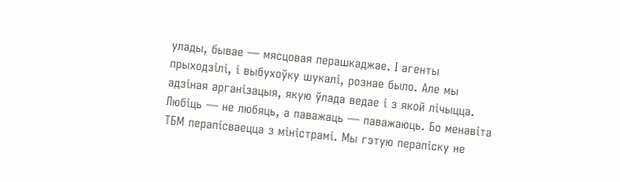улады, бывае — мясцовая перашкаджае. І агенты прыходзілі, і выбухоўку шукалі, рознае было. Але мы адзіная арганізацыя, якую ўлада ведае і з якой лічыцца.
Любіць — не любяць, а паважаць — паважаюць. Бо менавіта ТБМ перапісваецца з міністрамі. Мы гэтую перапіску не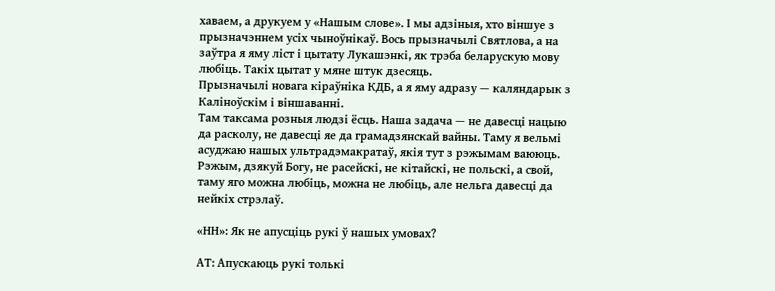хаваем, а друкуем у «Нашым слове». І мы адзіныя, хто віншуе з прызначэннем усіх чыноўнікаў. Вось прызначылі Святлова, а на заўтра я яму ліст і цытату Лукашэнкі, як трэба беларускую мову любіць. Такіх цытат у мяне штук дзесяць.
Прызначылі новага кіраўніка КДБ, а я яму адразу — каляндарык з Каліноўскім і віншаванні.
Там таксама розныя людзі ёсць. Наша задача — не давесці нацыю да расколу, не давесці яе да грамадзянскай вайны. Таму я вельмі асуджаю нашых ультрадэмакратаў, якія тут з рэжымам ваююць.
Рэжым, дзякуй Богу, не расейскі, не кітайскі, не польскі, а свой, таму яго можна любіць, можна не любіць, але нельга давесці да нейкіх стрэлаў.

«НН»: Як не апусціць рукі ў нашых умовах?

АТ: Апускаюць рукі толькі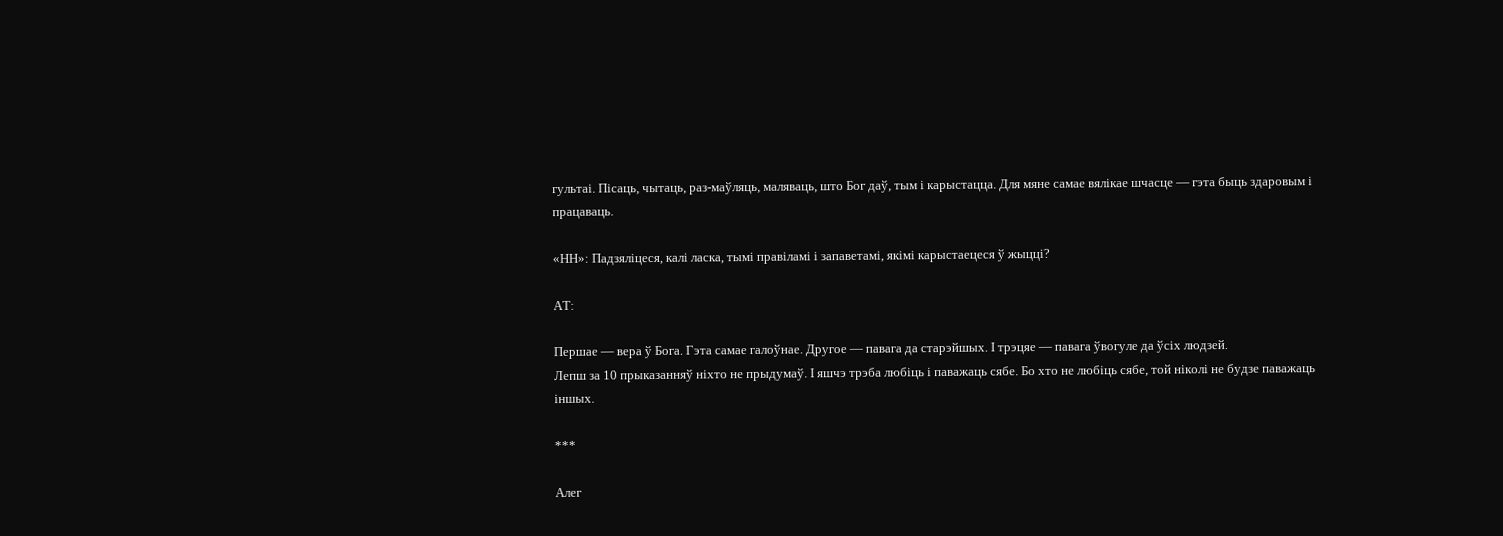гультаі. Пісаць, чытаць, раз-маўляць, маляваць, што Бог даў, тым і карыстацца. Для мяне самае вялікае шчасце — гэта быць здаровым і працаваць.

«НН»: Падзяліцеся, калі ласка, тымі правіламі і запаветамі, якімі карыстаецеся ў жыцці?

АТ:

Першае — вера ў Бога. Гэта самае галоўнае. Другое — павага да старэйшых. І трэцяе — павага ўвогуле да ўсіх людзей.
Лепш за 10 прыказанняў ніхто не прыдумаў. І яшчэ трэба любіць і паважаць сябе. Бо хто не любіць сябе, той ніколі не будзе паважаць іншых.

***

Алег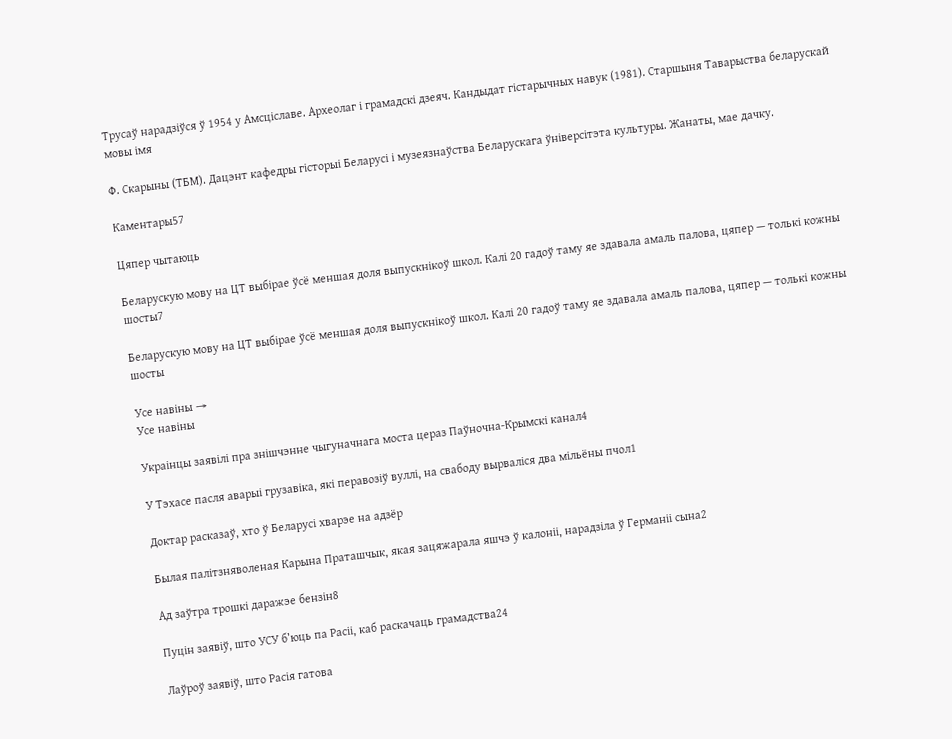Трусаў нарадзіўся ў 1954 у Амсціславе. Археолаг і грамадскі дзеяч. Кандыдат гістарычных навук (1981). Старшыня Таварыства беларускай мовы імя

Ф. Скарыны (ТБМ). Дацэнт кафедры гісторыі Беларусі і музеязнаўства Беларускага ўніверсітэта культуры. Жанаты, мае дачку.

Каментары57

Цяпер чытаюць

Беларускую мову на ЦТ выбірае ўсё меншая доля выпускнікоў школ. Калі 20 гадоў таму яе здавала амаль палова, цяпер — толькі кожны шосты7

Беларускую мову на ЦТ выбірае ўсё меншая доля выпускнікоў школ. Калі 20 гадоў таму яе здавала амаль палова, цяпер — толькі кожны шосты

Усе навіны →
Усе навіны

Украінцы заявілі пра знішчэнне чыгуначнага моста цераз Паўночна-Крымскі канал4

У Тэхасе пасля аварыі грузавіка, які перавозіў вуллі, на свабоду вырваліся два мільёны пчол1

Доктар расказаў, хто ў Беларусі хварэе на адзёр

Былая палітзняволеная Карына Праташчык, якая зацяжарала яшчэ ў калоніі, нарадзіла ў Германіі сына2

Ад заўтра трошкі даражэе бензін8

Пуцін заявіў, што УСУ б’юць па Расіі, каб раскачаць грамадства24

Лаўроў заявіў, што Расія гатова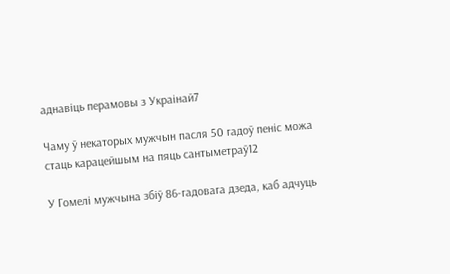аднавіць перамовы з Украінай7

Чаму ў некаторых мужчын пасля 50 гадоў пеніс можа стаць карацейшым на пяць сантыметраў12

У Гомелі мужчына збіў 86‑гадовага дзеда, каб адчуць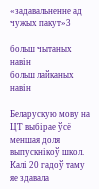«задавальненне ад чужых пакут»3

больш чытаных навін
больш лайканых навін

Беларускую мову на ЦТ выбірае ўсё меншая доля выпускнікоў школ. Калі 20 гадоў таму яе здавала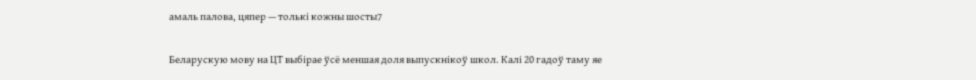амаль палова, цяпер — толькі кожны шосты7

Беларускую мову на ЦТ выбірае ўсё меншая доля выпускнікоў школ. Калі 20 гадоў таму яе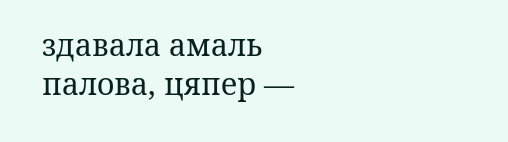здавала амаль палова, цяпер —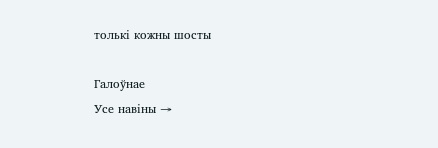толькі кожны шосты

Галоўнае
Усе навіны →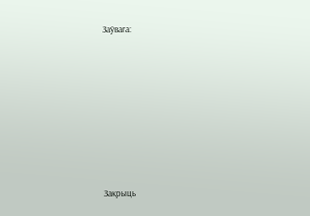Заўвага:









Закрыць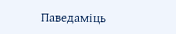Паведаміць